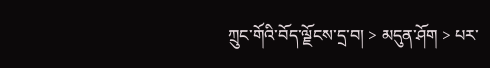ཀྲུང་གོའི་བོད་ལྗོངས་དྲ་བ། > མདུན་ཤོག > པར་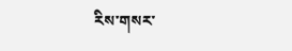རིས་གསར་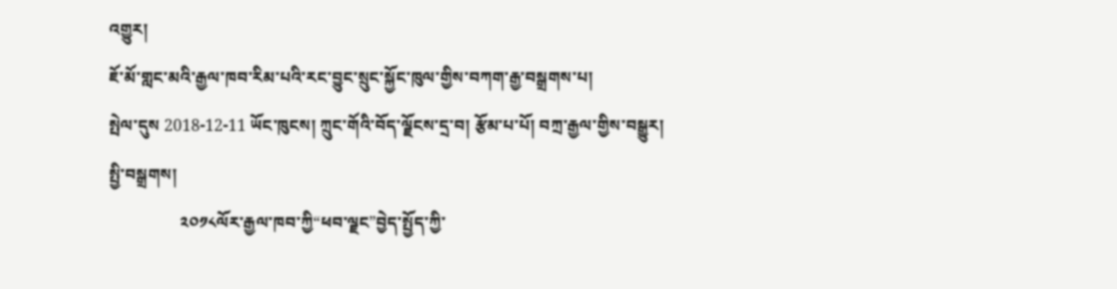འགྱུར།
ཇོ་མོ་གླང་མའི་རྒྱལ་ཁབ་རིམ་པའི་རང་བྱུང་སྲུང་སྐྱོང་ཁུལ་གྱིས་བཀག་རྒྱ་བསྒྲགས་པ།
སྤེལ་དུས 2018-12-11 ཡོང་ཁུངས། ཀྲུང་གོའི་བོད་ལྗོངས་དྲ་བ། རྩོམ་པ་པོ། བཀྲ་རྒྱལ་གྱིས་བསྒྱུར།
སྤྱི་བསྒྲགས།
                 ༢༠༡༨ལོར་རྒྱལ་ཁབ་ཀྱི“ཕབ་ལྗང”བྱེད་སྤྱོད་ཀྱི་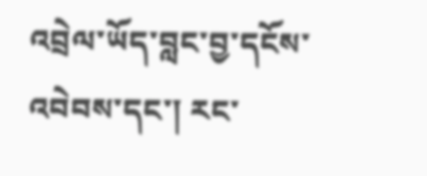འབྲེལ་ཡོད་བླང་བྱ་དངོས་འབེབས་དང་། རང་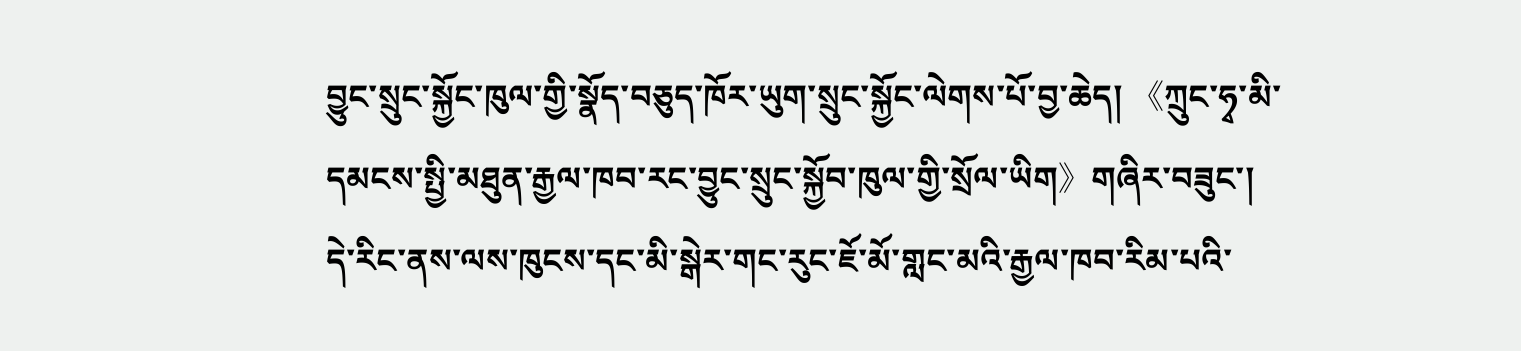བྱུང་སྲུང་སྐྱོང་ཁུལ་གྱི་སྣོད་བཅུད་ཁོར་ཡུག་སྲུང་སྐྱོང་ལེགས་པོ་བྱ་ཆེད། 《ཀྲུང་ཧྭ་མི་དམངས་སྤྱི་མཐུན་རྒྱལ་ཁབ་རང་བྱུང་སྲུང་སྐྱོབ་ཁུལ་གྱི་སྲོལ་ཡིག》གཞིར་བཟུང་། དེ་རིང་ནས་ལས་ཁུངས་དང་མི་སྒེར་གང་རུང་ཇོ་མོ་གླང་མའི་རྒྱལ་ཁབ་རིམ་པའི་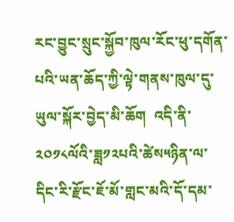རང་བྱུང་སྲུང་སྐྱོབ་ཁུལ་རོང་ཕུ་དགོན་པའི་ཡན་ཆོད་ཀྱི་ལྟེ་གནས་ཁུལ་དུ་ཡུལ་སྐོར་བྱེད་མི་ཆོག  འདི་ནི་༢༠༡༨ལོའི་ཟླ༡༢པའི་ཚེས༥ཉིན་ལ་དིང་རི་རྫོང་ཇོ་མོ་གླང་མའི་དོ་དམ་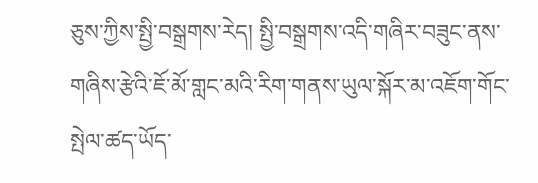ཅུས་ཀྱིས་སྤྱི་བསྒྲགས་རེད། སྤྱི་བསྒྲགས་འདི་གཞིར་བཟུང་ནས་གཞིས་རྩེའི་ཇོ་མོ་གླང་མའི་རིག་གནས་ཡུལ་སྐོར་མ་འཇོག་གོང་སྤེལ་ཚད་ཡོད་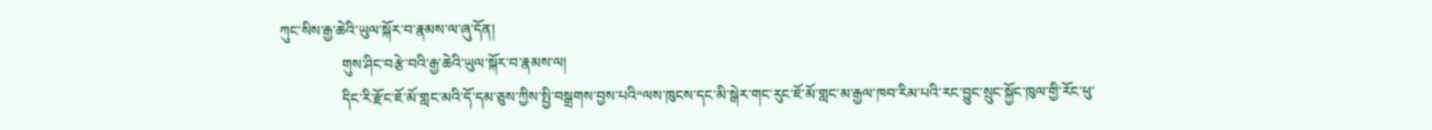ཀུང་སིས་རྒྱ་ཆེའི་ཡུལ་སྐོར་བ་རྣམས་ལ་ཞུ་དོན།
                 གུས་ཤིང་བརྩེ་བའི་རྒྱ་ཆེའི་ཡུལ་སྐོར་བ་རྣམས་ལ།
                 དིང་རི་རྫོང་ཇོ་མོ་གླང་མའི་དོ་དམ་ཅུས་ཀྱིས་སྤྱི་བསྒྲགས་བྱས་པའི“ལས་ཁུངས་དང་མི་སྒེར་གང་རུང་ཇོ་མོ་གླང་མ་རྒྱལ་ཁབ་རིམ་པའི་རང་བྱུང་སྲུང་སྐྱོང་ཁུལ་གྱི་རོང་ཕུ་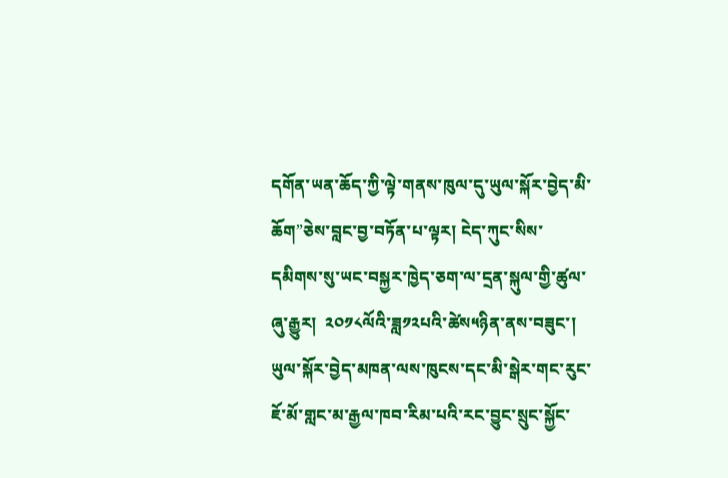དགོན་ཡན་ཆོད་ཀྱི་ལྟེ་གནས་ཁུལ་དུ་ཡུལ་སྐོར་བྱེད་མི་ཆོག”ཅེས་བླང་བྱ་བཏོན་པ་ལྟར། ངེད་ཀུང་སིས་དམིགས་སུ་ཡང་བསྐྱར་ཁྱེད་ཅག་ལ་དྲན་སྐུལ་གྱི་ཚུལ་ཞུ་རྒྱུར།  ༢༠༡༨ལོའི་ཟླ༡༢པའི་ཚེས༥ཉིན་ནས་བཟུང་། ཡུལ་སྐོར་བྱེད་མཁན་ལས་ཁུངས་དང་མི་སྒེར་གང་རུང་ཇོ་མོ་གླང་མ་རྒྱལ་ཁབ་རིམ་པའི་རང་བྱུང་སྲུང་སྐྱོང་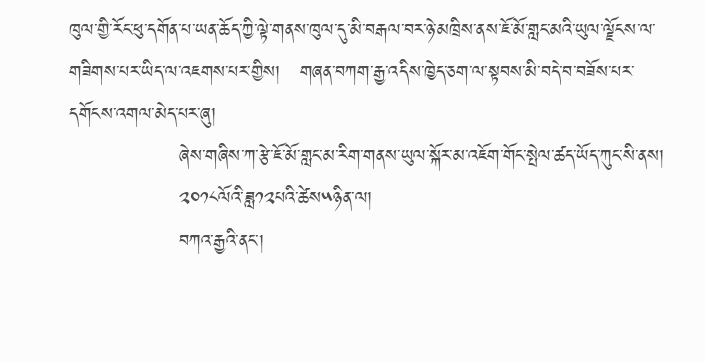ཁུལ་གྱི་རོང་ཕུ་དགོན་པ་ཡན་ཆོད་ཀྱི་ལྟེ་གནས་ཁུལ་དུ་མི་བརྒལ་བར་ཉེ་མཁྲིས་ནས་ཇོ་མོ་གླང་མའི་ཡུལ་ལྗོངས་ལ་གཟིགས་པར་ཡིད་ལ་འཇགས་པར་གྱིས།   གཞན་བཀག་རྒྱ་འདིས་ཁྱེད་ཅག་ལ་སྟབས་མི་བདེ་བ་བཟོས་པར་དགོངས་འགལ་མེད་པར་ཞུ།
                 ཞེས་གཞིས་ཀ་རྩེ་ཇོ་མོ་གླང་མ་རིག་གནས་ཡུལ་སྐོར་མ་འཇོག་གོང་སྤེལ་ཚད་ཡོད་ཀུང་སི་ནས།
                 ༢༠༡༨ལོའི་ཟླ༡༢པའི་ཚེས༥ཉིན་ལ།
                 བཀའ་རྒྱའི་ནང་།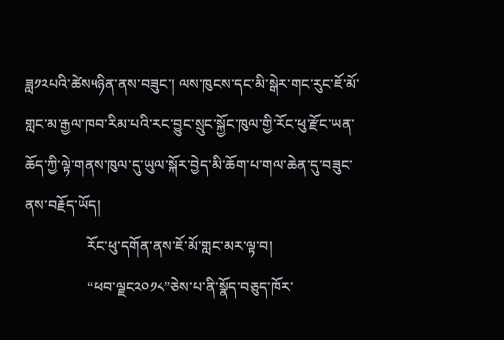ཟླ༡༢པའི་ཚེས༥ཉིན་ནས་བཟུང་། ལས་ཁུངས་དང་མི་སྒེར་གང་རུང་ཇོ་མོ་གླང་མ་རྒྱལ་ཁབ་རིམ་པའི་རང་བྱུང་སྲུང་སྐྱོང་ཁུལ་གྱི་རོང་ཕུ་རྫོང་ཡན་ཆོད་ཀྱི་ལྟེ་གནས་ཁུལ་དུ་ཡུལ་སྐོར་བྱེད་མི་ཆོག་པ་གལ་ཆེན་དུ་བཟུང་ནས་བརྗོད་ཡོད།
                 རོང་ཕུ་དགོན་ནས་ཇོ་མོ་གླང་མར་ལྟ་བ།
                 “ཕབ་ལྗང༢༠༡༨”ཅེས་པ་ནི་སྣོད་བཅུད་ཁོར་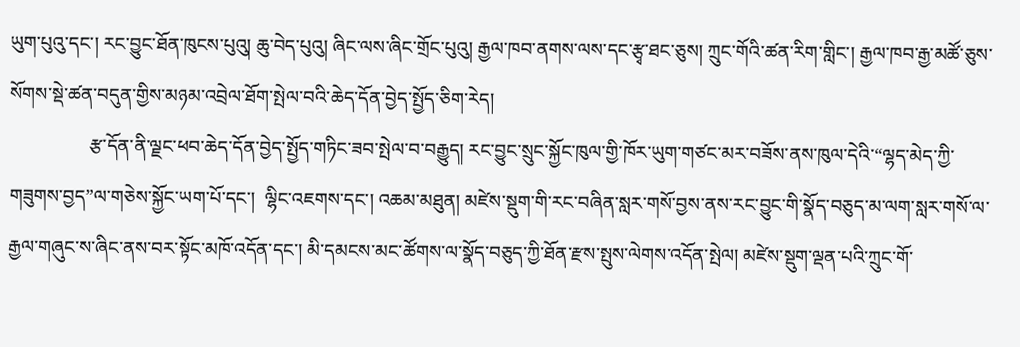ཡུག་པུའུ་དང་། རང་བྱུང་ཐོན་ཁུངས་པུའུ། ཆུ་བེད་པུའུ། ཞིང་ལས་ཞིང་གྲོང་པུའུ། རྒྱལ་ཁབ་ནགས་ལས་དང་རྩྭ་ཐང་ཅུས། ཀྲུང་གོའི་ཚན་རིག་གླིང་། རྒྱལ་ཁབ་རྒྱ་མཚོ་ཅུས་སོགས་སྡེ་ཚན་བདུན་གྱིས་མཉམ་འབྲེལ་ཐོག་སྤེལ་བའི་ཆེད་དོན་བྱེད་སྤྱོད་ཅིག་རེད།
                 རྩ་དོན་ནི་ལྗང་ཕབ་ཆེད་དོན་བྱེད་སྤྱོད་གཏིང་ཟབ་སྤེལ་བ་བརྒྱུད། རང་བྱུང་སྲུང་སྐྱོང་ཁུལ་གྱི་ཁོར་ཡུག་གཙང་མར་བཟོས་ནས་ཁུལ་དེའི་“ལྷད་མེད་ཀྱི་གཟུགས་བྱད”ལ་གཅེས་སྐྱོང་ཡག་པོ་དང་།  ལྷིང་འཇགས་དང་། འཆམ་མཐུན། མཛེས་སྡུག་གི་རང་བཞིན་སླར་གསོ་བྱས་ནས་རང་བྱུང་གི་སྣོད་བཅུད་མ་ལག་སླར་གསོ་ལ་རྒྱལ་གཞུང་ས་ཞིང་ནས་བར་སྟོང་མཁོ་འདོན་དང་། མི་དམངས་མང་ཚོགས་ལ་སྣོད་བཅུད་ཀྱི་ཐོན་རྫས་སྤུས་ལེགས་འདོན་སྤེལ། མཛེས་སྡུག་ལྡན་པའི་ཀྲུང་གོ་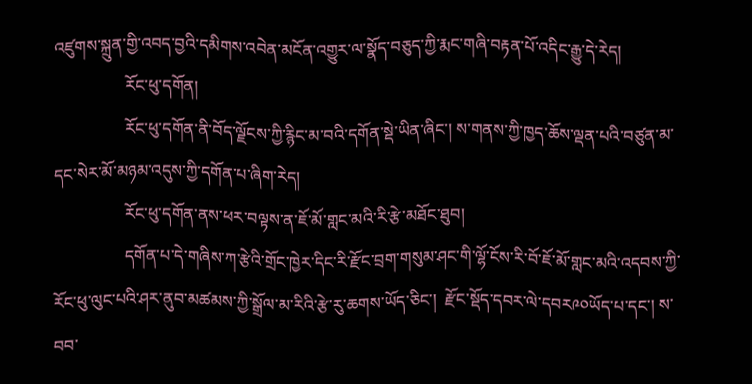འཛུགས་སྐྲུན་གྱི་འབད་བྱའི་དམིགས་འབེན་མངོན་འགྱུར་ལ་སྣོད་བཅུད་ཀྱི་རྨང་གཞི་བརྟན་པོ་འདིང་རྒྱུ་དེ་རེད།
                 རོང་ཕུ་དགོན།
                 རོང་ཕུ་དགོན་ནི་བོད་ལྗོངས་ཀྱི་རྙིང་མ་བའི་དགོན་སྡེ་ཡིན་ཞིང་། ས་གནས་ཀྱི་ཁྱད་ཆོས་ལྡན་པའི་བཙུན་མ་དང་སེར་མོ་མཉམ་འདུས་ཀྱི་དགོན་པ་ཞིག་རེད།
                 རོང་ཕུ་དགོན་ནས་ཕར་བལྟས་ན་ཇོ་མོ་གླང་མའི་རི་རྩེ་མཐོང་ཐུབ།
                 དགོན་པ་དེ་གཞིས་ཀ་རྩེའི་གྲོང་ཁྱེར་དིང་རི་རྫོང་བྲག་གསུམ་ཤང་གི་ལྷོ་ངོས་རི་བོ་ཇོ་མོ་གླང་མའི་འདབས་ཀྱི་རོང་ཕུ་ལུང་པའི་ཤར་ནུབ་མཚམས་ཀྱི་སྒྲོལ་མ་རིའི་རྩེ་རུ་ཆགས་ཡོད་ཅིང་།  རྫོང་སྡོད་དབར་ལེ་དབར༩༠ཡོད་པ་དང་། ས་བབ་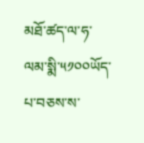མཐོ་ཚད་ལ་ཧ་ལམ་སྨི་༥༡༠༠ཡོད་པ་བཅས་ས་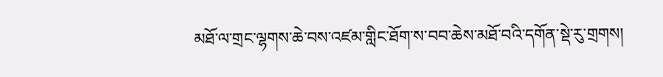མཐོ་ལ་གྲང་ལྷགས་ཆེ་བས་འཛམ་གླིང་ཐོག་ས་བབ་ཆེས་མཐོ་བའི་དགོན་སྡེ་རུ་གྲགས།